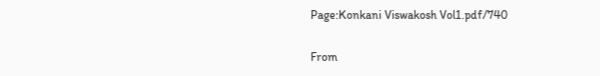Page:Konkani Viswakosh Vol1.pdf/740

From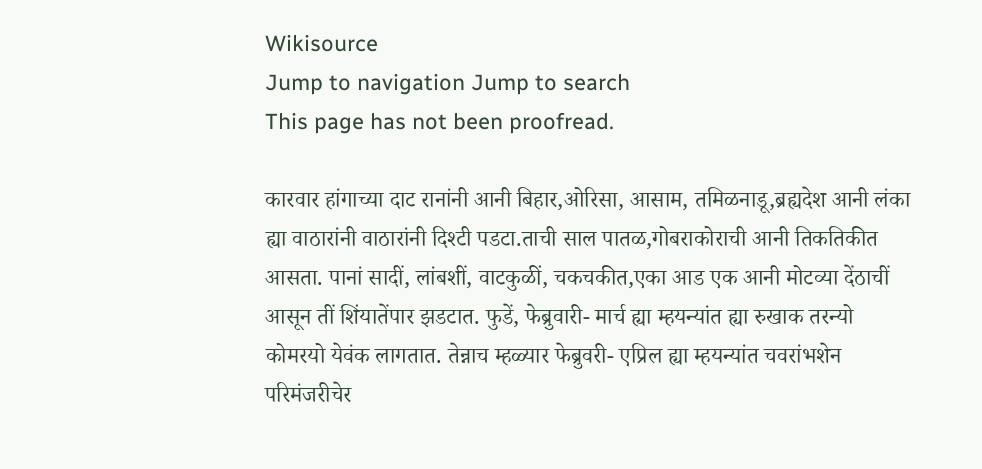Wikisource
Jump to navigation Jump to search
This page has not been proofread.

कारवार हांगाच्या दाट रानांनी आनी बिहार,ओरिसा, आसाम, तमिळनाडू,ब्रह्यदेश आनी लंका ह्या वाठारांनी वाठारांनी दिश्टी पडटा.ताची साल पातळ,गोबराकोराची आनी तिकतिकीत आसता. पानां सादीं, लांबशीं, वाटकुळीं, चकचकीत,एका आड एक आनी मोटव्या देंठाचीं आसून तीं शिंयातेंपार झडटात. फुडें, फेब्रुवारी- मार्च ह्या म्हयन्यांत ह्या रुखाक तरन्यो कोमरयो येवंक लागतात. तेन्नाच म्हळ्यार फेब्रुवरी- एप्रिल ह्या म्हयन्यांत चवरांभशेन परिमंजरीचेर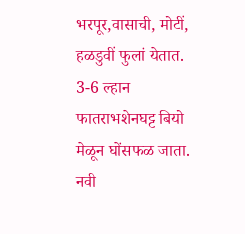भरपूर,वासाची, मोटीं, हळडुवीं फुलां येतात. 3-6 ल्हान फातराभशेनघट्ट बियो मेळून घोंसफळ जाता. नवी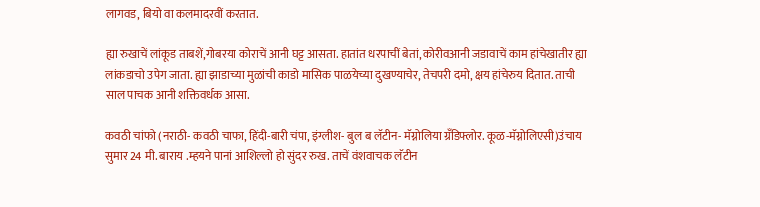लागवड, बियो वा कलमादरवीं करतात.

ह्या रुखाचें लांकूड ताबशें,गोबरया कोराचें आनी घट्ट आसता. हातांत धरपाचीं बेतां, कोरीवआनी जडावाचें काम हांचेखातीर ह्या लांकडाचो उपेग जाता. ह्या झाडाच्या मुळांची काडो मासिक पाळयेच्या दुखण्याचेर, तेचपरी दमो, क्षय हांचेरुय दितात. ताची साल पाचक आनी शक्तिवर्धक आसा.

कवठी चांफो (नराठी- कवठी चाफा, हिंदी-बारी चंपा, इंग्लीश- बुल ब लॅटीन- मॅग्नोलिया ग्रँडिफ्लोर. कूळ-मॅग्नोलिएसी)उंचाय सुमार 24 मी. बाराय .म्हयने पानां आशिल्लो हो सुंदर रुख. ताचें वंशवाचक लॅटीन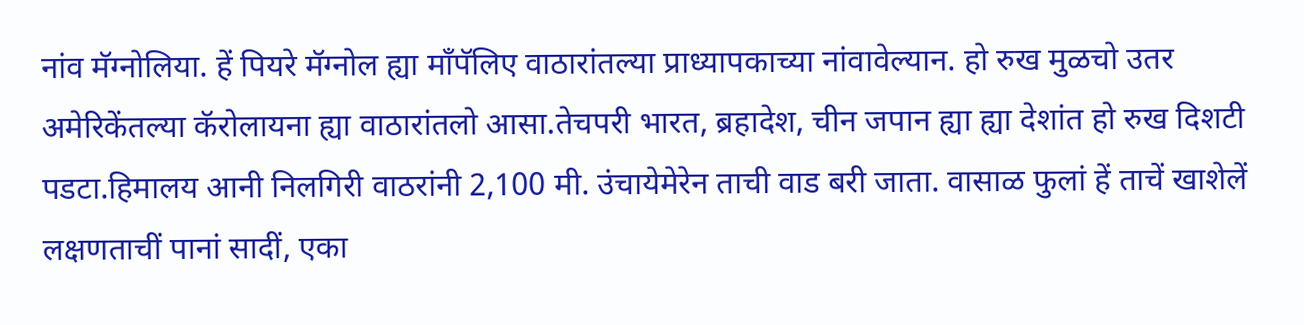नांव मॅग्नोलिया. हें पियरे मॅग्नोल ह्या माँपॅलिए वाठारांतल्या प्राध्यापकाच्या नांवावेल्यान. हो रुख मुळचो उतर अमेरिकेंतल्या कॅरोलायना ह्या वाठारांतलो आसा.तेचपरी भारत, ब्रहादेश, चीन जपान ह्या ह्या देशांत हो रुख दिशटी पडटा.हिमालय आनी निलगिरी वाठरांनी 2,100 मी. उंचायेमेरेन ताची वाड बरी जाता. वासाळ फुलां हें ताचें खाशेलें लक्षणताचीं पानां सादीं, एका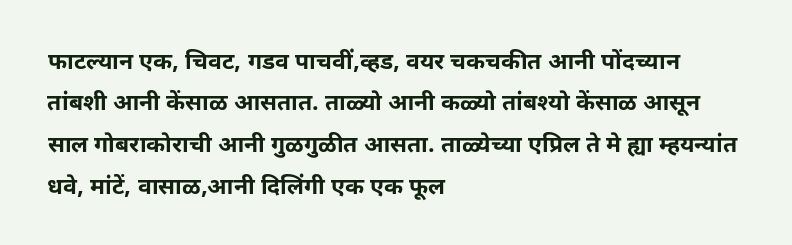फाटल्यान एक, चिवट, गडव पाचवीं,व्हड, वयर चकचकीत आनी पोंदच्यान तांबशी आनी केंसाळ आसतात. ताळ्यो आनी कळ्यो तांबश्यो केंसाळ आसून साल गोबराकोराची आनी गुळगुळीत आसता. ताळ्येच्या एप्रिल ते मे ह्या म्हयन्यांत धवे, मांटें, वासाळ,आनी दिलिंगी एक एक फूल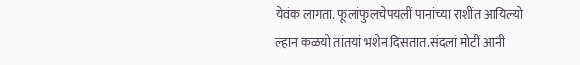येवंक लागता. फूलांफुलचेपयलीं पानांच्या राशींत आयिल्यो ल्हान कळयो तांतयां भशेन दिसतात.संदलां मोटीं आनी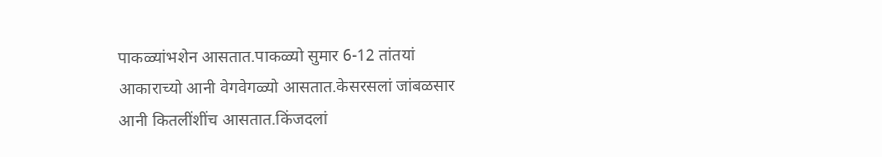पाकळ्यांभशेन आसतात.पाकळ्यो सुमार 6-12 तांतयां आकाराच्यो आनी वेगवेगळ्यो आसतात.केसरसलां जांबळसार आनी कितलींशींच आसतात.किंजदलां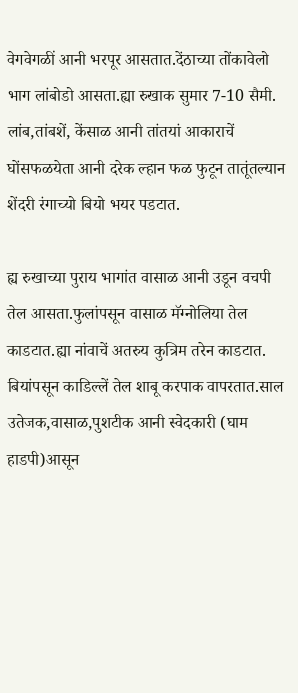वेगवेगळीं आनी भरपूर आसतात.देंठाच्या तोंकावेलो भाग लांबोडो आसता.ह्या रुखाक सुमार 7-10 सैमी. लांब,तांबशें, केंसाळ आनी तांतयां आकाराचें घोंसफळयेता आनी दरेक ल्हान फळ फुटून तातूंतल्यान शेंदरी रंगाच्यो बियो भयर पडटात.

ह्य रुखाच्या पुराय भागांत वासाळ आनी उडून वचपी तेल आसता.फुलांपसून वासाळ मॅग्नोलिया तेल काडटात.ह्या नांवाचें अतरुय कुत्रिम तरेन काडटात. बियांपसून काडिल्लें तेल शाबू करपाक वापरतात.साल उतेजक,वासाळ,पुशटीक आनी स्वेदकारी (घाम हाडपी)आसून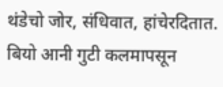थंडेचो जोर, संधिवात, हांचेरदितात. बियो आनी गुटी कलमापसून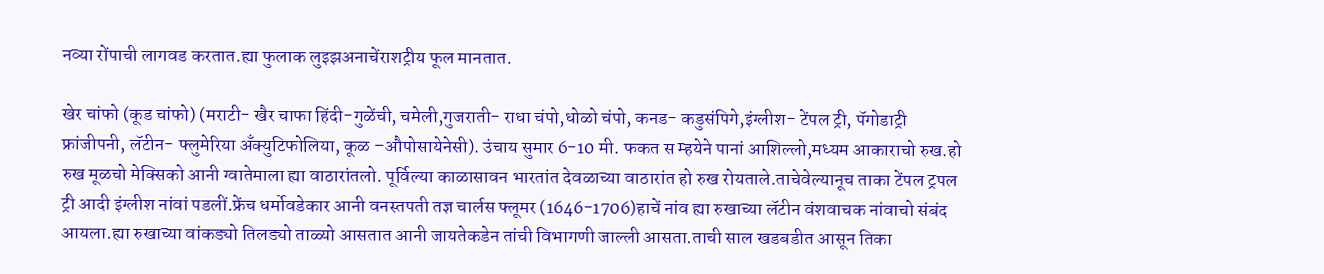नव्या रोंपाची लागवड करतात.ह्या फुलाक लुइझअनाचेंराशट्रीय फूल मानतात.

खेर चांफो (कूड चांफो) (मराटी- खैर चाफा हिंदी-गुळेंची, चमेली,गुजराती- राधा चंपो,धोळो चंपो, कनड- कडुसंपिगे,इंग्लीश- टेंपल ट्री, पॅगोडाट्री फ्रांजीपनी, लॅटीन- फ्लुमेरिया अँक्युटिफोलिया, कूळ –औपोसायेनेसी). उंचाय सुमार 6-10 मी. फकत स म्हयेने पानां आशिल्लो,मध्यम आकाराचो रुख.हो रुख मूळचो मेक्सिको आनी ग्वातेमाला ह्या वाठारांतलो. पूर्विल्या काळासावन भारतांत देवळाच्या वाठारांत हो रुख रोयताले.ताचेवेल्यानूच ताका टेंपल ट्रपल ट्री आदी इंग्लीश नांवां पडलीं.फ्रेंच धर्मोवडेकार आनी वनस्तपती तज्ञ चार्लस फ्लूमर (1646-1706)हाचें नांव ह्या रुखाच्या लॅटीन वंशवाचक नांवाचो संबंद आयला.ह्या रुखाच्या वांकड्यो तिलड्यो ताळ्यो आसतात आनी जायतेकडेन तांची विभागणी जाल्ली आसता.ताची साल खडबडीत आसून तिका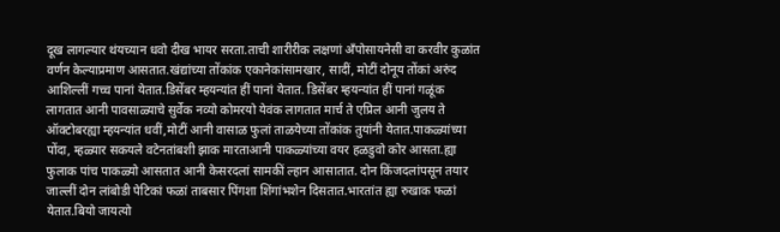दूख लागल्यार थंयच्यान धवो दीख भायर सरता.ताची शारीरीक लक्षणां अँपोसायनेसी वा करवीर कुळांत वर्णन केल्याप्रमाण आसतात.खंद्यांच्या तोंकांक एकानेकांसामखार, सादीं, मोटीं दोनूय तोंकां अरुंद आशिल्लीं गच्च पानां येतात.डिसेंबर म्हयन्यांत हीं पानां येतात. डिसेंबर म्हयन्यांत हीं पानां गळूंक लागतात आनी पावसाळ्याचे सुर्वेक नव्यो कोमरयो येवंक लागतात मार्च ते एप्रिल आनी जुलय ते ऑक्टोबरह्या म्हयन्यांत धवीं,मोटीं आनी वासाळ फुलां ताळयेच्या तोंकांक तुयांनी येतात.पाकळ्यांच्या पोंदा, म्हळ्यार सकयले वटेनतांबशी झाक मारताआनी पाकळ्यांच्या वयर हळडुवो कोर आसता.ह्या फुलाक पांच पाकळ्यो आसतात आनी केसरदलां सामकीं ल्हान आसातात. दोन किंजदलांपसून तयार जाल्लीं दोन लांबोडी पेटिकां फळां ताबसार पिंगशा शिंगांभशेन दिसतात.भारतांत ह्या रुखाक फळां येतात.बियो जायत्यो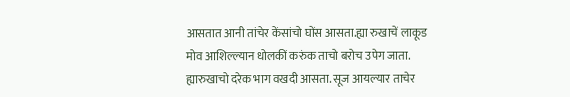आसतात आनी तांचेर केंसांचो घोंस आसता.ह्या रुखाचें लाकूड मोव आशिल्ल्यान धोलकीं करुंक ताचो बरोच उपेग जाता. ह्यारुखाचो दरेक भाग वखदी आसता. सूज आयल्यार ताचेर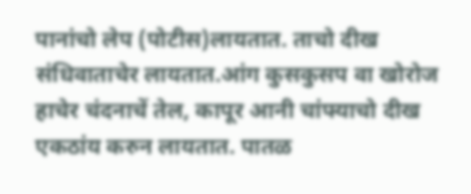पानांचो लेप (पोटीस)लायतात. ताचो दीख संधिवाताचेर लायतात.आंग कुसकुसप वा खोरोज हाचेर चंदनाचें तेल, कापूर आनी चांफ्याचो दीख एकठांय करुन लायतात. पातळ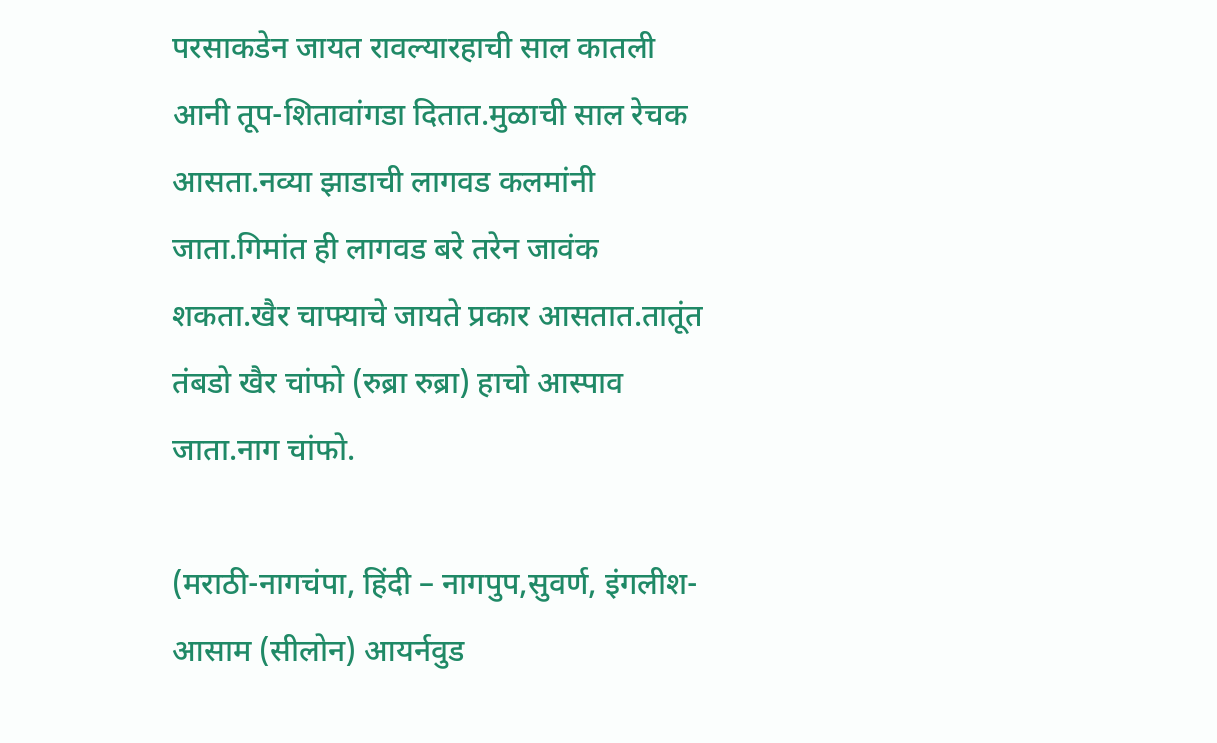परसाकडेन जायत रावल्यारहाची साल कातली आनी तूप-शितावांगडा दितात.मुळाची साल रेचक आसता.नव्या झाडाची लागवड कलमांनी जाता.गिमांत ही लागवड बरे तरेन जावंक शकता.खैर चाफ्याचे जायते प्रकार आसतात.तातूंत तंबडो खैर चांफो (रुब्रा रुब्रा) हाचो आस्पाव जाता.नाग चांफो.

(मराठी-नागचंपा, हिंदी – नागपुप,सुवर्ण, इंगलीश- आसाम (सीलोन) आयर्नवुड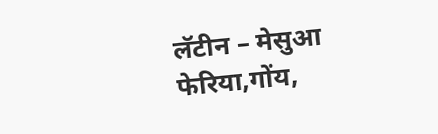लॅटीन – मेसुआ फेरिया,गोंय,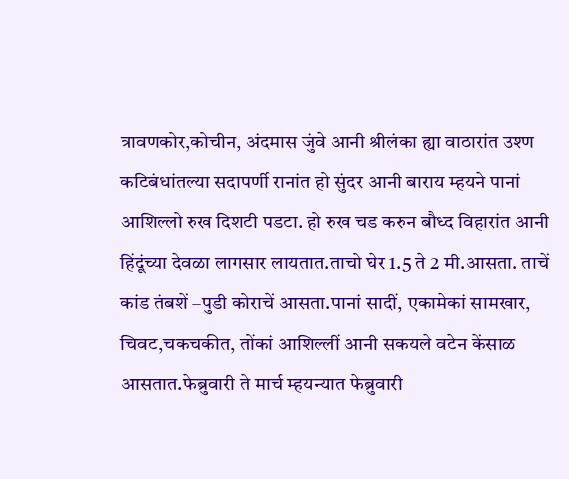त्रावणकोर,कोचीन, अंदमास जुंवे आनी श्रीलंका ह्या वाठारांत उश्ण कटिबंधांतल्या सदापर्णी रानांत हो सुंदर आनी बाराय म्हयने पानां आशिल्लो रुख दिशटी पडटा. हो रुख चड करुन बौध्द विहारांत आनी हिंदूंच्या देवळा लागसार लायतात.ताचो घेर 1.5 ते 2 मी.आसता. ताचें कांड तंबशें –पुडी कोराचें आसता.पानां सादीं, एकामेकां सामखार, चिवट,चकचकीत, तोंकां आशिल्लीं आनी सकयले वटेन केंसाळ आसतात.फेब्रुवारी ते मार्च म्हयन्यात फेब्रुवारी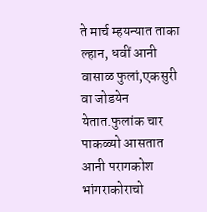ते मार्च म्हयन्यात ताका ल्हान, धवीं आनी वासाळ फुलां,एकसुरी वा जोडयेन येतात.फुलांक चार पाकळ्यो आसतात आनी परागकोश भांगराकोराचो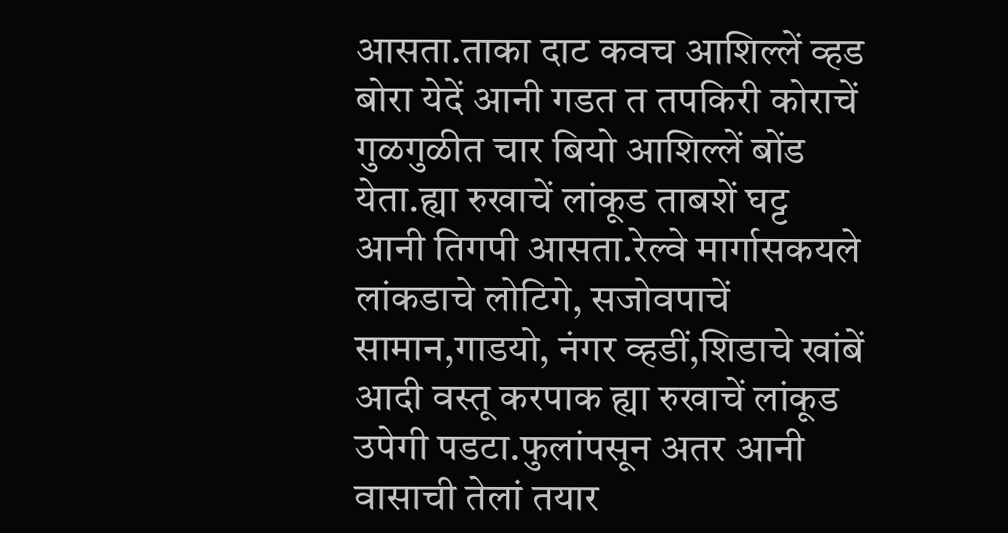आसता.ताका दाट कवच आशिल्लें व्हड बोरा येदें आनी गडत त तपकिरी कोराचें गुळगुळीत चार बियो आशिल्लें बोंड येता.ह्या रुखाचें लांकूड ताबशें घट्ट आनी तिगपी आसता.रेल्वे मार्गासकयले लांकडाचे लोटिगे, सजोवपाचें सामान,गाडयो, नंगर व्हडीं,शिडाचे खांबें आदी वस्तू करपाक ह्या रुखाचें लांकूड उपेगी पडटा.फुलांपसून अतर आनी वासाची तेलां तयार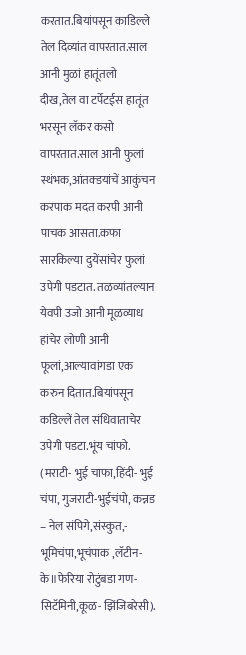करतात.बियांपसून काडिल्ले तेल दिव्यांत वापरतात.साल आनी मुळां हातूंतलो दीख,तेल वा टर्पेटईस हातूंत भरसून लॅकर कसो वापरतात.साल आनी फुलां स्थंभक,आंतक्डयांचें आकुंचन करपाक मदत करपी आनी पाचक आसता.कफा सारकिल्या दुयेंसांचेर फुलां उपेगी पडटात. तळव्यांतल्यान येवपी उजो आनी मूळव्याध हांचेर लोणी आनी फूलां,आल्यावांगडा एक करुन दितात.बियांपसून कडिल्लें तेल संधिवाताचेर उपेगी पडटा.भूंय चांफो. (मराटी- भुई चाफा,हिंदी- भुई चंपा, गुजराटी-भुईचंपो, कन्नड – नेल संपिगे,संस्कुत,- भूमिचंपा,भूचंपाक ,लॅटीन- के॥फेरिया रोटुंबडा गण- सिटॅमिनी,कूळ- झिंजिबरेसी).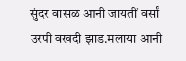सुंदर वासळ आनी जायतीं वर्सां उरपी वखदी झाड.मलाया आनी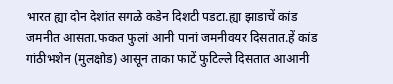भारत ह्या दोन देशांत सगळे कडेन दिशटी पडटा.ह्या झाडाचें कांड जमनीत आसता.फकत फुलां आनी पानां जमनीवयर दिसतात.हें कांड गांठीभशेन (मुलक्षोड) आसून ताका फाटें फुटिल्ले दिसतात आआनी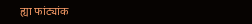ह्या फांट्यांक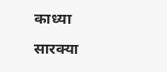काध्या सारक्या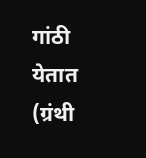गांठी येतात (ग्रंथी